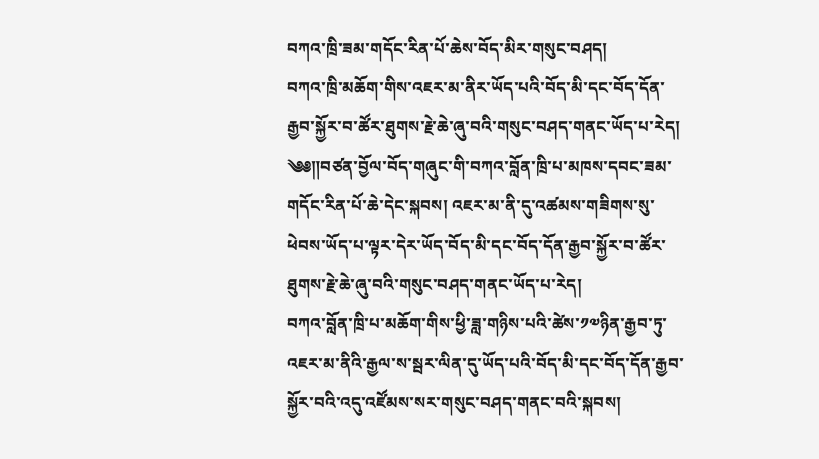བཀའ་ཁྲི་ཟམ་གདོང་རིན་པོ་ཆེས་བོད་མིར་གསུང་བཤད།
བཀའ་ཁྲི་མཆོག་གིས་འཇར་མ་ནིར་ཡོད་པའི་བོད་མི་དང་བོད་དོན་རྒྱབ་སྐྱོར་བ་ཚོར་ཐུགས་རྗེ་ཆེ་ཞུ་བའི་གསུང་བཤད་གནང་ཡོད་པ་རེད།
༄༅༎བཙན་བྱོལ་བོད་གཞུང་གི་བཀའ་བློན་ཁྲི་པ་མཁས་དབང་ཟམ་གདོང་རིན་པོ་ཆེ་དེང་སྐབས། འཇར་མ་ནི་དུ་འཚམས་གཟིགས་སུ་ཕེབས་ཡོད་པ་ལྟར་དེར་ཡོད་བོད་མི་དང་བོད་དོན་རྒྱབ་སྐྱོར་བ་ཚོར་ཐུགས་རྗེ་ཆེ་ཞུ་བའི་གསུང་བཤད་གནང་ཡོད་པ་རེད།
བཀའ་བློན་ཁྲི་པ་མཆོག་གིས་ཕྱི་ཟླ་གཉིས་པའི་ཚེས་༡༧ཉིན་རྒྱབ་ཏུ་འཇར་མ་ནིའི་རྒྱལ་ས་སྦར་ལིན་དུ་ཡོད་པའི་བོད་མི་དང་བོད་དོན་རྒྱབ་སྐྱོར་བའི་འདུ་འཛོམས་སར་གསུང་བཤད་གནང་བའི་སྐབས།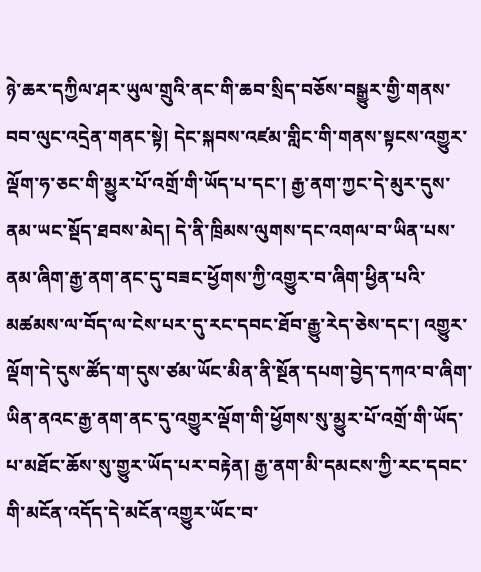ཉེ་ཆར་དཀྱིལ་ཤར་ཡུལ་གྲུའི་ནང་གི་ཆབ་སྲིད་བཅོས་བསྒྱུར་གྱི་གནས་བབ་ལུང་འདྲེན་གནང་སྟེ། དེང་སྐབས་འཛམ་གླིང་གི་གནས་སྟངས་འགྱུར་ལྡོག་ཧ་ཅང་གི་མྱུར་པོ་འགྲོ་གི་ཡོད་པ་དང་། རྒྱ་ནག་ཀྱང་དེ་མུར་དུས་ནམ་ཡང་སྡོད་ཐབས་མེད། དེ་ནི་ཁྲིམས་ལུགས་དང་འགལ་བ་ཡིན་པས་ནམ་ཞིག་རྒྱ་ནག་ནང་དུ་བཟང་ཕྱོགས་ཀྱི་འགྱུར་བ་ཞིག་ཕྱིན་པའི་མཚམས་ལ་བོད་ལ་ངེས་པར་དུ་རང་དབང་ཐོབ་རྒྱུ་རེད་ཅེས་དང་། འགྱུར་ལྡོག་དེ་དུས་ཚོད་ག་དུས་ཙམ་ཡོང་མིན་ནི་སྔོན་དཔག་བྱེད་དཀའ་བ་ཞིག་ཡིན་ནའང་རྒྱ་ནག་ནང་དུ་འགྱུར་ལྡོག་གི་ཕྱོགས་སུ་མྱུར་པོ་འགྲོ་གི་ཡོད་པ་མཐོང་ཆོས་སུ་གྱུར་ཡོད་པར་བརྟེན། རྒྱ་ནག་མི་དམངས་ཀྱི་རང་དབང་གི་མངོན་འདོད་དེ་མངོན་འགྱུར་ཡོང་བ་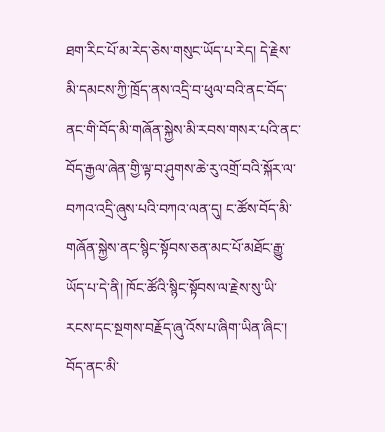ཐག་རིང་པོ་མ་རེད་ཅེས་གསུང་ཡོད་པ་རེད། དེ་རྗེས་མི་དམངས་ཀྱི་ཁྲོད་ནས་འདྲི་བ་ཕུལ་བའི་ནང་བོད་ནང་གི་བོད་མི་གཞོན་སྐྱེས་མི་རབས་གསར་པའི་ནང་བོད་རྒྱལ་ཞེན་གྱི་ལྟ་བ་ཤུགས་ཆེ་རུ་འགྲོ་བའི་སྐོར་ལ་བཀའ་འདྲི་ཞུས་པའི་བཀའ་ལན་དུ། ང་ཚོས་བོད་མི་གཞོན་སྐྱེས་ནང་སྙིང་སྟོབས་ཅན་མང་པོ་མཐོང་རྒྱུ་ཡོད་པ་དེ་ནི། ཁོང་ཚོའི་སྙིང་སྟོབས་ལ་རྗེས་སུ་ཡི་རངས་དང་སྔགས་བརྗོད་ཞུ་འོས་པ་ཞིག་ཡིན་ཞིང་། བོད་ནང་མི་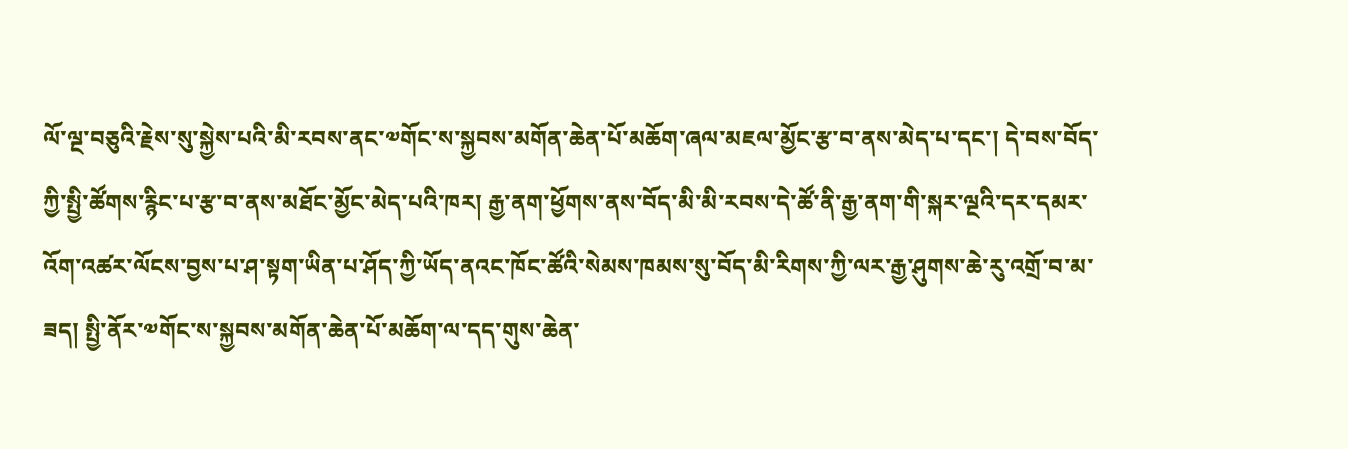ལོ་ལྔ་བཅུའི་རྗེས་སུ་སྐྱེས་པའི་མི་རབས་ནང་༧གོང་ས་སྐྱབས་མགོན་ཆེན་པོ་མཆོག་ཞལ་མཇལ་མྱོང་རྩ་བ་ནས་མེད་པ་དང་། དེ་བས་བོད་ཀྱི་སྤྱི་ཚོགས་རྙིང་པ་རྩ་བ་ནས་མཐོང་མྱོང་མེད་པའི་ཁར། རྒྱ་ནག་ཕྱོགས་ནས་བོད་མི་མི་རབས་དེ་ཚོ་ནི་རྒྱ་ནག་གི་སྐར་ལྔའི་དར་དམར་འོག་འཚར་ལོངས་བྱས་པ་ཤ་སྟག་ཡིན་པ་ཤོད་ཀྱི་ཡོད་ནའང་ཁོང་ཚོའི་སེམས་ཁམས་སུ་བོད་མི་རིགས་ཀྱི་ལར་རྒྱ་ཤུགས་ཆེ་རུ་འགྲོ་བ་མ་ཟད། སྤྱི་ནོར་༧གོང་ས་སྐྱབས་མགོན་ཆེན་པོ་མཆོག་ལ་དད་གུས་ཆེན་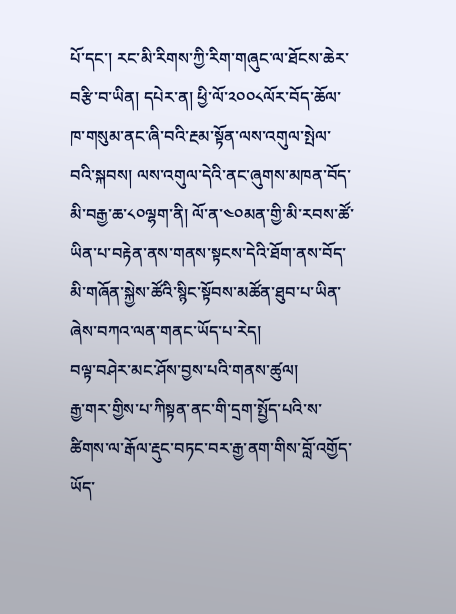པོ་དང་། རང་མི་རིགས་ཀྱི་རིག་གཞུང་ལ་ཐོངས་ཆེར་བརྩི་བ་ཡིན། དཔེར་ན། ཕྱི་ལོ་༢༠༠༨ལོར་བོད་ཆོལ་ཁ་གསུམ་ནང་ཞི་བའི་རྔམ་སྟོན་ལས་འགུལ་སྤེལ་བའི་སྐབས། ལས་འགུལ་དེའི་ནང་ཞུགས་མཁན་བོད་མི་བརྒྱ་ཆ་༨༠ལྷག་ནི། ལོ་ན་༤༠མན་གྱི་མི་རབས་ཚོ་ཡིན་པ་བརྟེན་ནས་གནས་སྟངས་དེའི་ཐོག་ནས་བོད་མི་གཞོན་སྐྱེས་ཚོའི་སྙིང་སྟོབས་མཚོན་ཐུབ་པ་ཡིན་ཞེས་བཀའ་ལན་གནང་ཡོད་པ་རེད།
བལྟ་བཤེར་མང་ཤོས་བྱས་པའི་གནས་ཚུལ།
རྒྱ་གར་གྱིས་པ་ཀིསྟན་ནང་གི་དྲག་སྤྱོད་པའི་ས་ཚིགས་ལ་རྒོལ་རྡུང་བཏང་བར་རྒྱ་ནག་གིས་བློ་འགྱོད་ཡོད་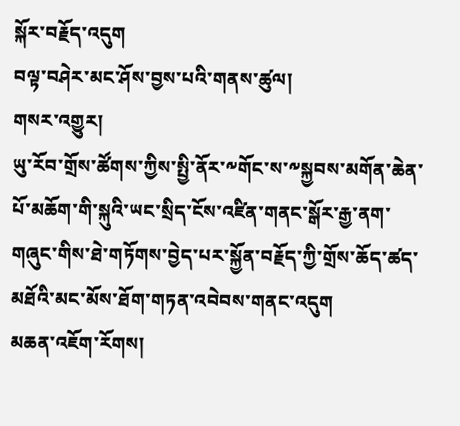སྐོར་བརྗོད་འདུག
བལྟ་བཤེར་མང་ཤོས་བྱས་པའི་གནས་ཚུལ།
གསར་འགྱུར།
ཡུ་རོབ་གྲོས་ཚོགས་ཀྱིས་སྤྱི་ནོར་༸གོང་ས་༸སྐྱབས་མགོན་ཆེན་པོ་མཆོག་གི་སྐུའི་ཡང་སྲིད་ངོས་འཛིན་གནང་སྒོར་རྒྱ་ནག་གཞུང་གིས་ཐེ་གཏོགས་བྱེད་པར་སྐྱོན་བརྗོད་ཀྱི་གྲོས་ཆོད་ཚད་མཐོའི་མང་མོས་ཐོག་གཏན་འབེབས་གནང་འདུག
མཆན་འཇོག་རོགས།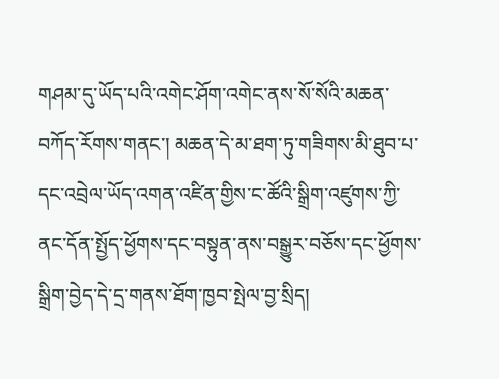གཤམ་དུ་ཡོད་པའི་འགེང་ཤོག་འགེང་ནས་སོ་སོའི་མཆན་བཀོད་རོགས་གནང་། མཆན་དེ་མ་ཐག་ཏུ་གཟིགས་མི་ཐུབ་པ་དང་འབྲེལ་ཡོད་འགན་འཛིན་གྱིས་ང་ཚོའི་སྒྲིག་འཛུགས་ཀྱི་ནང་དོན་སྤྱོད་ཕྱོགས་དང་བསྟུན་ནས་བསྒྱུར་བཅོས་དང་ཕྱོགས་སྒྲིག་བྱེད་དེ་དྲ་གནས་ཐོག་ཁྱབ་སྤེལ་བྱ་སྲིད།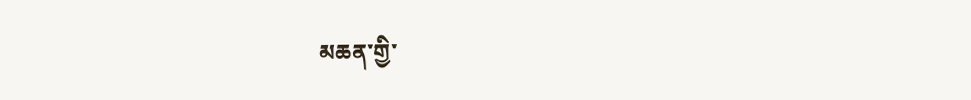མཆན་གྱི་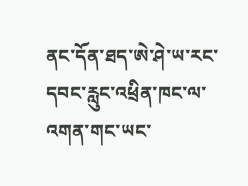ནང་དོན་ཐད་ཨེ་ཤེ་ཡ་རང་དབང་རླུང་འཕྲིན་ཁང་ལ་འགན་གང་ཡང་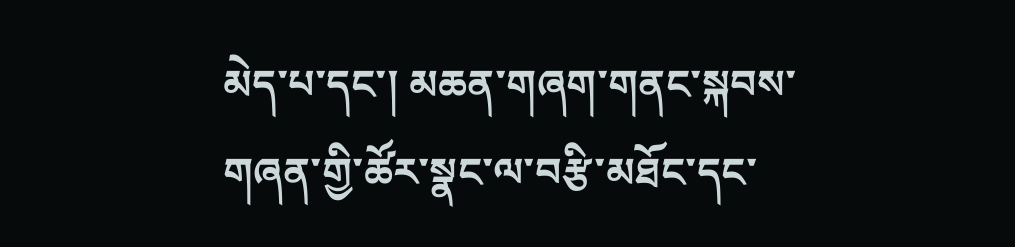མེད་པ་དང་། མཆན་གཞག་གནང་སྐབས་གཞན་གྱི་ཚོར་སྣང་ལ་བརྩི་མཐོང་དང་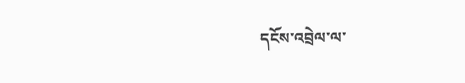དངོས་འབྲེལ་ལ་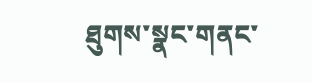ཐུགས་སྣང་གནང་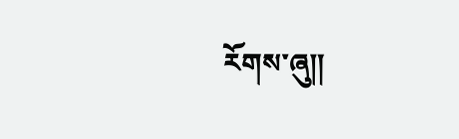རོགས་ཞུ༎